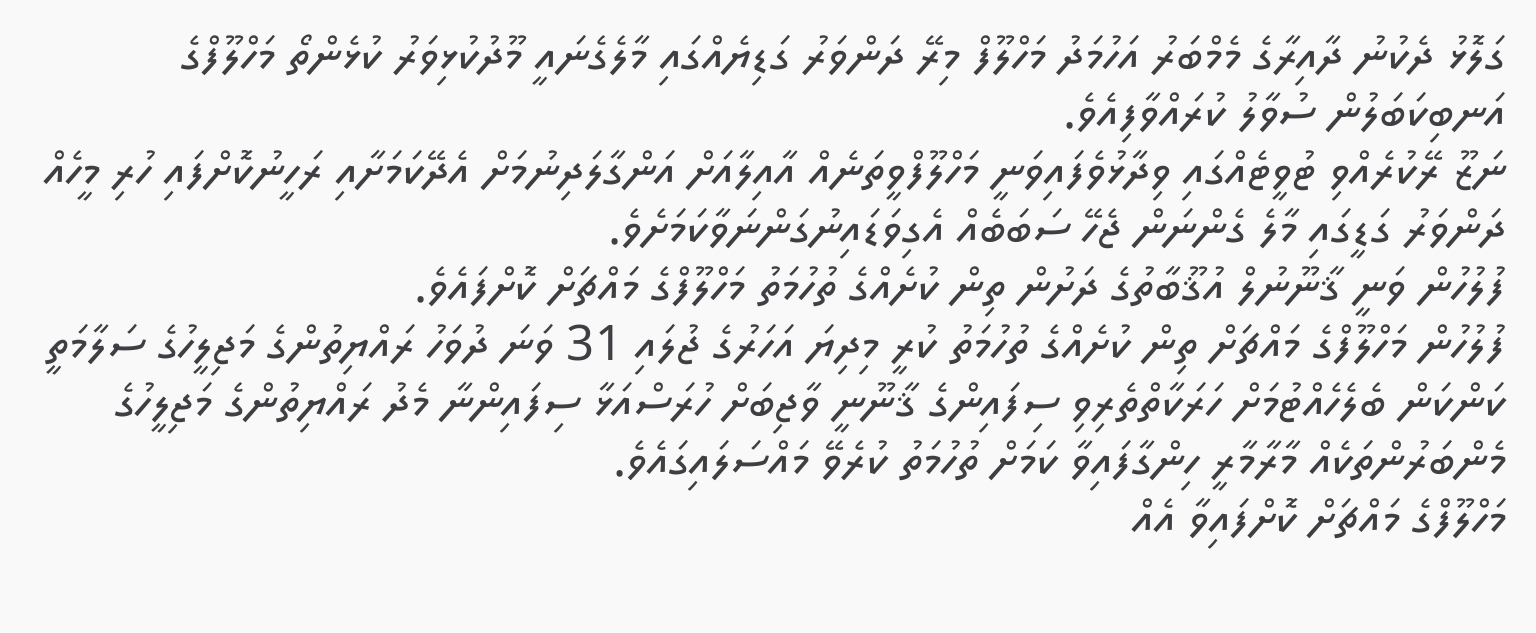ގަލޮޅު ދެކުނު ދާއިރާގެ މެމްބަރު އަހުމަދު މަހްލޫފް މިރޭ ދަންވަރު ގަޑިޔެއްގައި މާލެގެނައީ މޫދުކުޅިވަރު ކުޅެންތޯ މަހްލޫފްގެ އަނބިކަބަލުން ސުވާލު ކުރައްވާފިއެވެ.
ނަޒޫ ރޭކުރެއްވި ޓުވީޓެއްގައި ވިދާޅުވެފައިވަނީ މަހްލޫފްވީތަނެއް އާއިލާއަށް އަންގާލަދިނުމަށް އެދޭކަމަށާއި ރަހީނުކޮށްފައި ހުރި މީހެއް ދަންވަރު ގަޑީގައި މާލެ ގެންނަން ޖެހޭ ސަބަބެއް އެގިވަޑައިނުގަންނަވާކަމަށެވެ.
ފުލުހުން ވަނީ ޤާނޫނުލް އުޤޫބާތުގެ ދަށުން ތިން ކުށެއްގެ ތުހުމަތު މަހްލޫފްގެ މައްޗަށް ކޮށްފައެވެ.
ފުލުހުން މަހްލޫފްގެ މައްޗަށް ތިން ކުށެއްގެ ތުހުމަތު ކުރީ މިދިޔަ އަހަރުގެ ޖުލައި 31 ވަނަ ދުވަހު ރައްޔިތުންގެ މަޖިލީހުގެ ސަލާމަތީ ކަންކަން ބެލެހެއްޓުމަށް ހަރަކާތްތެރިވި ސިފައިންގެ ޤާނޫނީ ވާޖިބަށް ހުރަސްއަޅާ ސިފައިންނާ މެދު ރައްޔިތުންގެ މަޖިލީހުގެ މެންބަރުންތަކެއް މާރާމާރީ ހިންގާފައިވާ ކަމަށް ތުހުމަތު ކުރެވޭ މައްސަލައިގައެވެ.
މަހްލޫފްގެ މައްޗަށް ކޮށްފައިވާ އެއް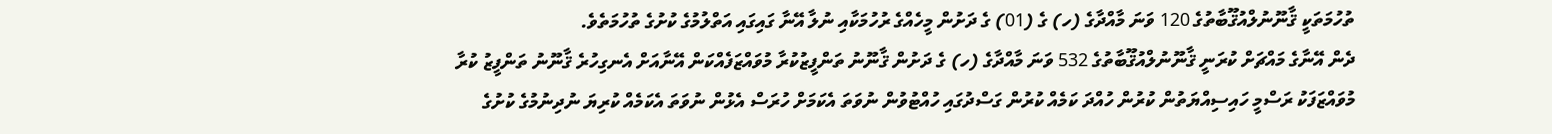ތުހުމަތަކީ ޤާނޫނުލްއުޤޫބާތުގެ 120 ވަނަ މާއްދާގެ (ހ) ގެ (01) ގެ ދަށުން މީހެއްގެ ރުހުމަކާއި ނުލާ އޭނާ ގައިގައި އަތްލުމުގެ ކުށުގެ ތުހުމަތެވެ.
ދެން އޭނާގެ މައްޗަށް ކުރަނީ ޤާނޫނުލްއުޤޫބާތުގެ 532 ވަނަ މާއްދާގެ (ހ) ގެ ދަށުން ޤާނޫނު ތަންފީޒުކުރާ މުވައްޒަފެއްކަން އޭނާއަށް އެނގިހުރެ ޤާނޫނު ތަންފީޒު ކުރާ މުވައްޒަފަކު ރަސްމީ ހައިސިއްޔަތުން ކުރުން ހުއްދަ ކަމެއް ކުރުން ގަސްދުގައި ހުއްޓުވުން ނުވަތަ އެކަމަށް ހުރަސް އެޅުން ނުވަތަ އެކަމެއް ކުރިޔަ ނުދިނުމުގެ ކުށުގެ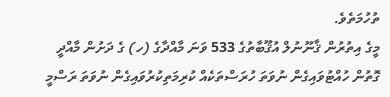ތުހުމަތެވެ.
މީގެ އިތުރުން ޤާނޫނުލް އުޤޫބާތުގެ 533 ވަނަ މާއްދާގެ (ހ) ގެ ދަށުން މާއްދީ ގޮތުން ހުއްޓުވައިގެން ނުވަތަ ހުރަސްތަކެއް ކުރިމަތިކުރުވައިގެން ނުވަތަ ރަސްމީ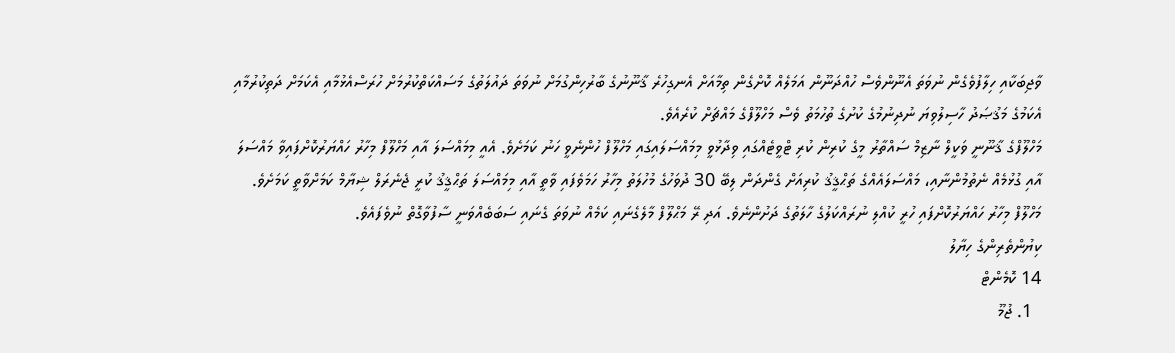ވާޖިބަކާއި ހިލާފުވެގެން ނުވަތަ އެނޫންވެސް ހުއްދަނޫން އަމަލެއް ކޮށްގެން ތިމާއަށް އެނގިހުރެ ޤާނޫނުގެ ބާރުހިންގުމަށް ނުވަތަ ދައުލަތުގެ މަސައްކަތްކުރުމަށް ހުރަސްއެޅުމާއި އެކަމަށް ދަތިކުރުމާއި އެކަމުގެ މަޤުޞަދު ހާސިލުވިޔަ ނުދިނުމުގެ ކުށުގެ ތުހުމަތު ވެސް މަހްލޫފްގެ މައްޗަށް ކުރެއެވެ.
މަހްލޫފްގެ ޤާނޫނީ ވަކީލް ނާޒިމް ސައްތާރު މީގެ ކުރިން ކުރި ޓްވީޓެއްގައި ވިދާޅުވީ މިމައްސަލައިގައި މަހްލޫފް ހުންނެވީ ހަނު ކަމަށެވެ. އެއީ މިމައްސަލަ އާއި މަހްލޫފް މިހާރު ހައްޔަރުކޮށްފައިވާ މައްސަލަ އާއި ގުޅުމެއް ނެތުމުންނާއި، މައްސަލައެއްގެ ތަޙްޤީޤު ކުރިއަށް ގެންދަން ލިބޭ 30 ދުވަހުގެ މުހުލަތު މިހާރު ހަމަވެފައި ވާތީ އާއި މިމައްސަލަ ތަޙްޤީޤު ކުރީ ޖެނެރަލް ޝިޔާމް ކަމަށްވާތީ ކަމަށެވެ.
މަހްލޫފް މިހާރު ހައްޔަރުކޮށްފައި ހުރީ ކުއްލި ނުރައްކަލުގެ ހާލަތުގެ ދަށުންނެވެ. އަދި ރޭ މަޙްލޫފް މާލެގެނައި ކަމެއް ނުވަތަ ގެނައި ސަބަބެއްވަނީ ސާފުވާގޮތް ނުވެފައެވެ.
ކިޔުންތެރިންގެ ހިޔާލު
14 ކޮމެންޓް
  1. ޖުމޫ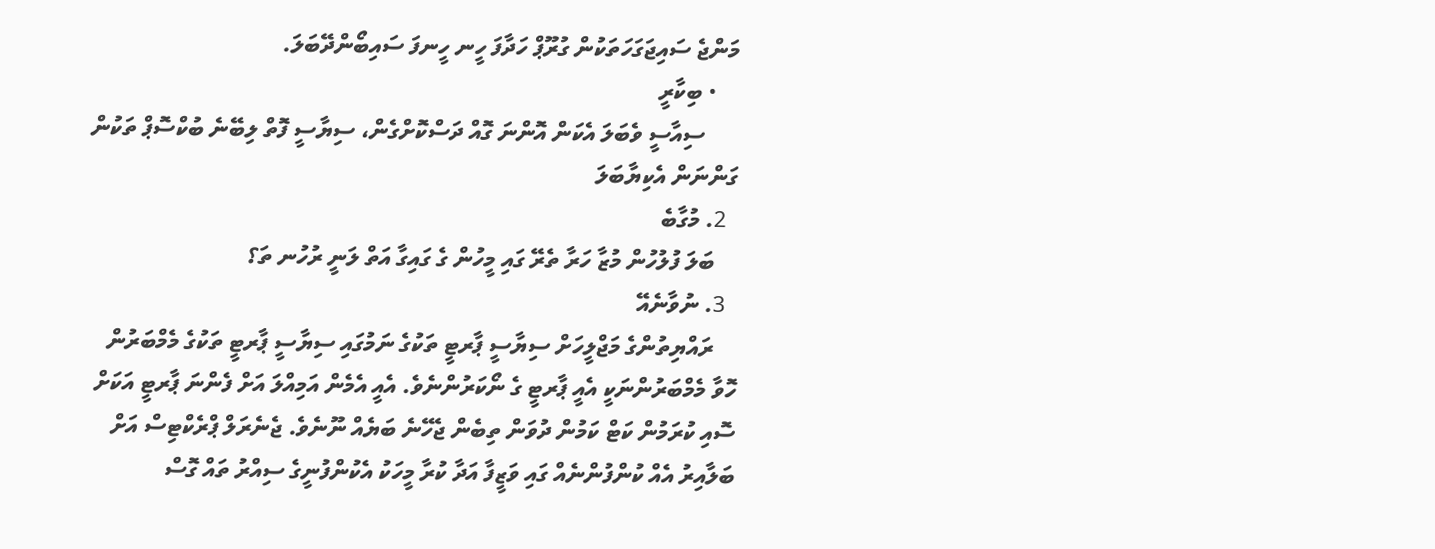މަންޖެ ސައިޖަގަހަތަކުން ގުރޫޕް ހަދާފަ ހީނ ހީނފަ ސައިބޯންދޭބަލަ.
    • ބިކާރީ
      ސިއާސީ ވެބަލަ އެކަން އޮންނަ ގޮއް ދަސްކޮށްގެން، ސިޔާސީ ފޮތް ލިބޭނެ ބުކްސޮޕް ތަކުން ގަންނަން އެކިޔާބަލަ
  2. މުގާބެ
    ބަލަ ފުލުހުން މުޒާ ހަރާ ތެރޭ ގައި މީހުން ގެ ގައިގާ އަތް ލަނީ ރުހުނ ތަ؟
  3. ނުވާނެއޭ
    ރައްޔިތުންގެ މަޖްލީހަށް ސިޔާސީ ޕާރޓީ ތަކުގެ ނަމުގައި ސިޔާސީ ޕާރޓީ ތަކުގެ މެމްބަރުން ހޮވާ މެމްބަރުންނަކީ އެއީ ޕާރޓީ ގެ ނޯކަރުންނެވެ. އެއީ އެމެން އަމިއްލަ އަށް ފެންނަ ޕާރޓީ އަކަށް ސޮއި ކުރަމުން ކަޓް ކަމުން ދުވަން ތިބެން ޖެހޭނެ ބަޔެއް ނޫނެވެ. ޖެނެރަލް ޕްރެކްޓިސް އަށް ބަލާއިރު އެއް ކުންފުންނެއް ގައި ވަޒީފާ އަދާ ކުރާ މީހަކު އެކުންފުނީގެ ސިއްރު ތައް ގޮސް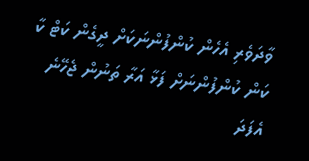ވާދަވެރި އެހެން ކުންފުންނަކަށް ދީގެން ކަޓް ކާ ކަން ކުންފުންނަށް ފަޅާ އަރާ ތަނުން ޖެހޭނެ އެފަދަ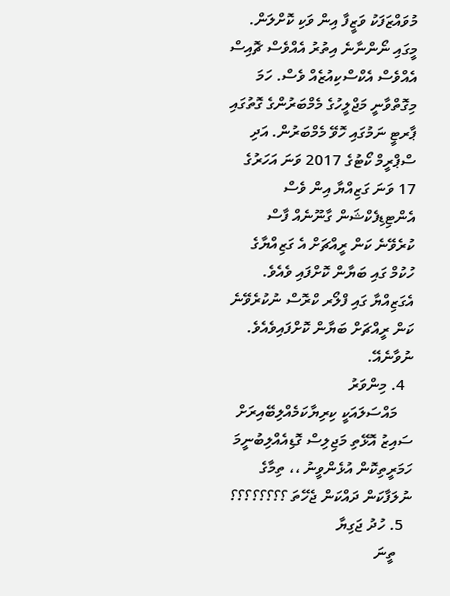މުވައްޒަފަކު ވަޒީފާ އިން ވަކި ކޮށްލަން. މީގައި ނޯންނާނެ އިތުރު އެއްވެސް ޗޮއިސް އެއްވެސް އެކްސްކިއުޒެއް ވެސް. ހަމަ މިގޮތްވާނީ މަޖްލީހުގެ މެމްބަރުންގެ ގޮތުގައި ޕާރޓީ ނަމުގައި ހޮވޭ މެމްބަރުން. އަދި ސްޕްރީމް ކޯޓުގެ 2017 ވަނަ އަހަރުގެ 17 ވަނަ ގަޒިއްޔާ އިން ވެސް އެންޓިޑިފެކްޝަން ގާނޫނެއް ފާސް ކުރެވޭނެ ކަން ރީއްޗަށް އެ ގަޒިއްޔާގެ ހުކުމް ގައި ބަޔާން ކޮށްފައި ވެއެވެ. އެގަޒިއްޔާ ގައި ފްލޯރ ކްރޮސް ނުކުރެވޭނެ ކަން ރީއްޗަށް ބަޔާން ކޮށްފައިވެއެވެ. ނުވާނެއޭ.
  4. މިންވަރު
    މައްސަލައަކީ ކިރިޔާކަމެއްލިބޭއިރަށް ސައިޒު އޮޅޭތި މަޖިލިސް ގޮޑިއެއްލިބުނީމަ ހަމަރީތިކޮން އުޅެންވީނު ،، ތިމާގެ ނުލަފާކަން ދައްކަން ޖެހޭތަ ؟؟؟؟؟؟؟؟
  5. ހުދު ޖަގިޔާ
    ތީނަ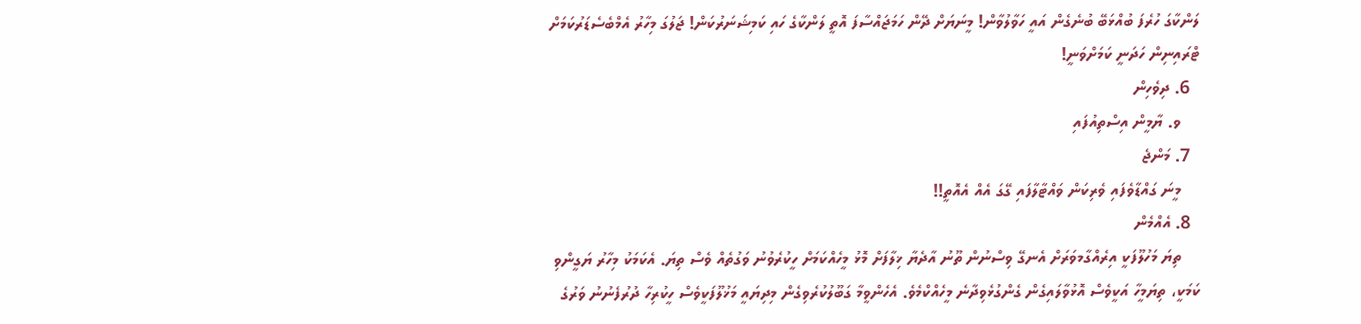ލަންކާގަ ހުރެފަ ބުއްޅަބޭ ބުނެގެން އައީ ހަވާލުވާން! މީނަޔަށް ދޭން ހަމަޖައްސާފަ އޮތީ ލަންކާގެ ހައި ކަމިޝަނަރުކަން! ޖަލުގަ މިހާރު އެމްބެސެޑަރުކަމަށް ޓްރައިނިން ހަދަނީ ކަމަށްވަނީ!
  6. ދިވެހިން
    ވ. ޔާމީން އިސްތިއުފައި
  7. މަންޖެ
    މީނަ ގައްޑާވެފައި ވެރިކަން ވައްޓާލާފައި ގޭގަ އެއް އެއޮތީ!!
  8. އެއްމެން
    ތިޔަ މަހުލޫފަކީ އިރެއްގާމވަރަށް އެނގޭ ވިސްނުން ތޫނު އާދެޔާ ޚިލާފަށް މޮޅު މީހެއްކަމަށް ހީކުރެވުނު ވަގުތެއް ވެސް ތިޔަ. އެކަމަކު މިހާރު ޔަގީންވި ކަމަކީ، ތިޔަމީހާ އަކީވެސް އޮޅުވާލައިގެން ގެންގުޅެވިދާނެ މީހެއްކްމެވެ. އެހެންވީމާ ގަބޫލުކުރެވިގެން މިދިޔައީ މަޚުލޫފަކީވެސް ހީކުރިހާ ދުރުފެނުނު ވަރުގެ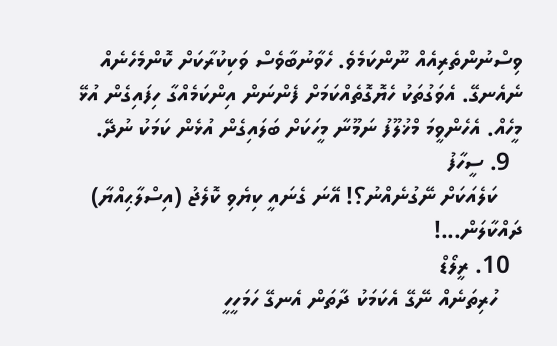ވިސްނުންތެރިއެއް ނޫންކަމެވެ. ހެވާނުބާވެސް ވަކިކުރާކަށް ކޮންމެހެނެއް ނެއެނގޭ. އެވަގުތަކު ހެޔޮގޮތެއްކަމަށް ފެންނަން އިންކަމެއްގާ ހިފައިގެން އުޅޭ މީހެއް. އެހެންވީމަ މްޚުލޫފު ނަމޫނާ މީހަކަށް ބަލައިގެން އުޅެން ކަމަކު ނުދޭ.
  9. ސީހާފު
    ކަލެއަކަށް ނޭގުނެއްނު؟! އޭނަ ގެނައީ ކިޔެވި ކޮލެޖު (އިސްލާޙިއްޔާ) ދައްކާލަން...!
  10. ރީލޯޑް
    ހުރިތަނެއް ނޭގޭ އެކަމަކު ދާތަން އެނގޭ ހަމަހީހީ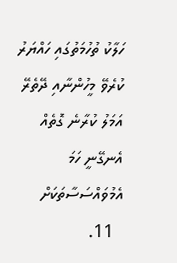ހަލާކު ތުހުމަތުގައި ހައްޔަރު ކުރެވޭ މީހުންނާއި ދޭތެރޭ އަމަލު ކުރާނެ ގޮތެއް އެނގޭނީ ހަމަ އެމުވައްސަސާތަކަށް
  11.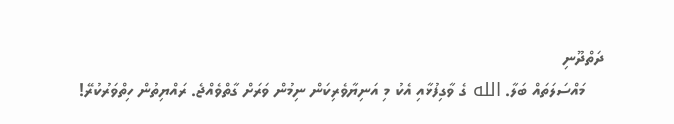ދަތްދޫނި
    މައްސަލަތައް ބަލާ. الله ގެ ވާގިފުޅާއި އެކު މި އަނިޔާވެރިކަން ނިމުން ވަރަށް ގާތްވެއްޖެ. ރައްޔިތުން ހިތްވަރުކުރޭ!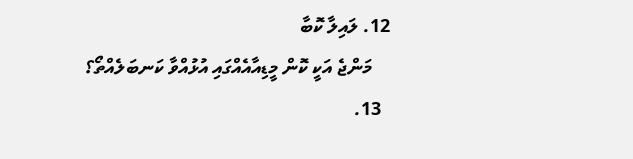12. ލައިލާ ކޮބާ
    މަންޖެ އަކީ ކޮން މީޑިއާއެއްގައި އުޅުއްވާ ކަނބަލެއްތޯ؟
  13.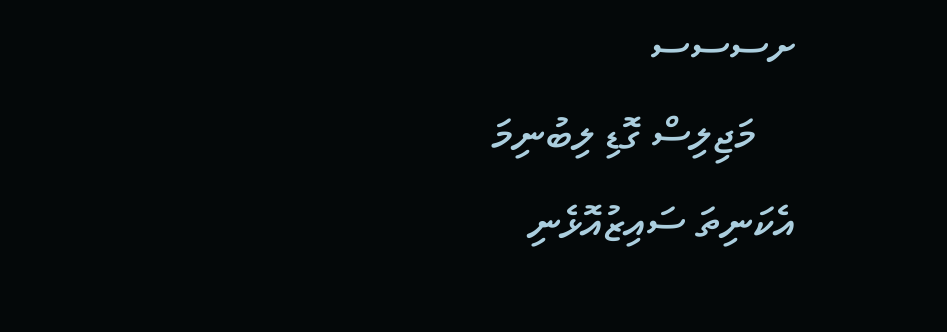ށސސސ
    މަޖިލިސް ގޮޑި ލިބުނިމަ އެކަނިތަ ސައިޒުއޮޅެނި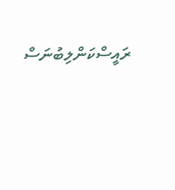ރައީސްކަންލިބުނަސް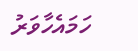ހަމައެހާވަރު